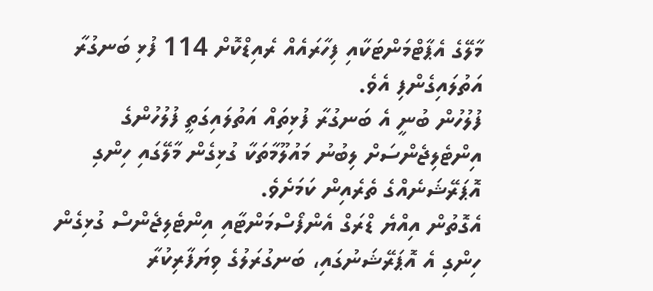މާލޭގެ އެޕާޓްމަންޓަކާއި ފިހާރައެއް ރެއިޑްކޮށް 114 ފުޅި ބަނގުރާ އަތުލައިގެންފި އެވެ.
ފުލުހުން ބުނީ އެ ބަނގުރާ ފުޅިތައް އަތުލައިގަތީ ފުލުހުންގެ އިންޓެލިޖެންސަށް ލިބުނު މައުލޫމާތަކާ ގުޅިގެން މާލޭގައި ހިންގި އޮޕަރޭޝަނެއްގެ ތެރެއިން ކަމަށެވެ.
އެގޮތުން އިއްޔެ ޑްރަގް އެންފޯސްމަންޓާއި އިންޓެލިޖެންސް ގުޅިގެން ހިންގި އެ އޮޕަރޭޝަނުގައި، ބަނގުރަލުގެ ވިޔަފާރިކުރާ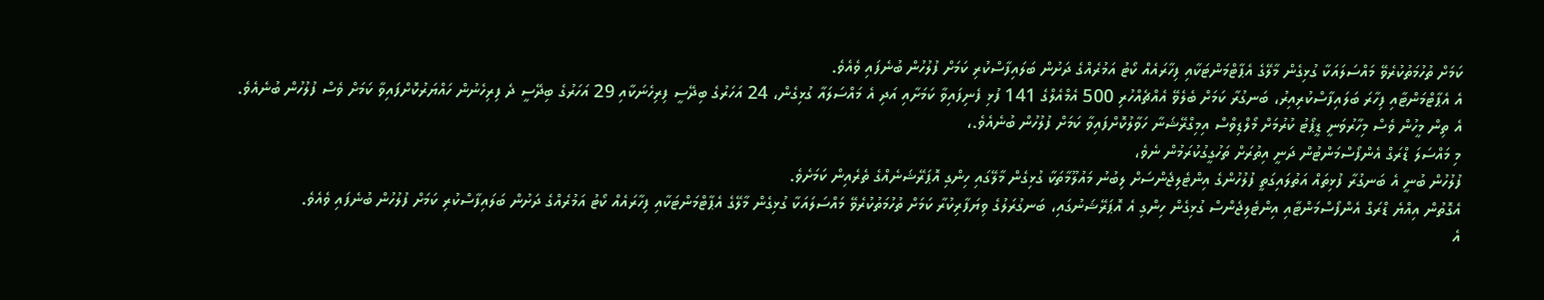ކަމަށް ތުހުމަތުކުރެވޭ މައްސަލައަކާ ގުޅިގެން މާލޭގެ އެޕާޓްމަންޓަކާއި ފިހާރައެއް ކޯޓު އަމުރެއްގެ ދަށުން ބަލައިފާސްކުރި ކަމަށް ފުލުހުން ބުނެފައި ވެއެވެ.
އެ އެޕާޓްމަންޓާއި ފިހާރަ ބަލައިފާސްކުރިއިރު، ބަނގުރާ ކަމަށް ބެލެވޭ އެއްޗެއްހުރި 500 އެމްއެލްގެ 141 ފުޅި ފެނިފައިވާ ކަމަށާއި އަދި އެ މައްސަލައާ ގުޅިގެން، 24 އަހަރުގެ ބިދޭސީ ފިރިހެނަކާއި 29 އަހަރުގެ ބިދޭސީ ދެ ފިރިހެނުން ހައްޔަރުކޮށްފައިވާ ކަމަށް ވެސް ފުލުހުން ބުނެއެވެ.
އެ ތިން މީހުން ވެސް މިހާރުވަނީ ޑީޕޯޓު ކުރުމަށް މޯލްޑިވްސް އިމިގްރޭޝަނާ ހަވާލުކޮށްފައިވާ ކަމަށް ފުލުހުން ބުނެއެވެ.،
މި މައްސަލަ ޑްރަގް އެންފޯސްމަންޓުން ދަނީ އިތުރަށް ތަހުގީގުކުރަމުން ނެވެ،
ފުލުހުން ބުނީ އެ ބަނގުރާ ފުޅިތައް އަތުލައިގަތީ ފުލުހުންގެ އިންޓެލިޖެންސަށް ލިބުނު މައުލޫމާތަކާ ގުޅިގެން މާލޭގައި ހިންގި އޮޕަރޭޝަނެއްގެ ތެރެއިން ކަމަށެވެ.
އެގޮތުން އިއްޔެ ޑްރަގް އެންފޯސްމަންޓާއި އިންޓެލިޖެންސް ގުޅިގެން ހިންގި އެ އޮޕަރޭޝަނުގައި، ބަނގުރަލުގެ ވިޔަފާރިކުރާ ކަމަށް ތުހުމަތުކުރެވޭ މައްސަލައަކާ ގުޅިގެން މާލޭގެ އެޕާޓްމަންޓަކާއި ފިހާރައެއް ކޯޓު އަމުރެއްގެ ދަށުން ބަލައިފާސްކުރި ކަމަށް ފުލުހުން ބުނެފައި ވެއެވެ.
އެ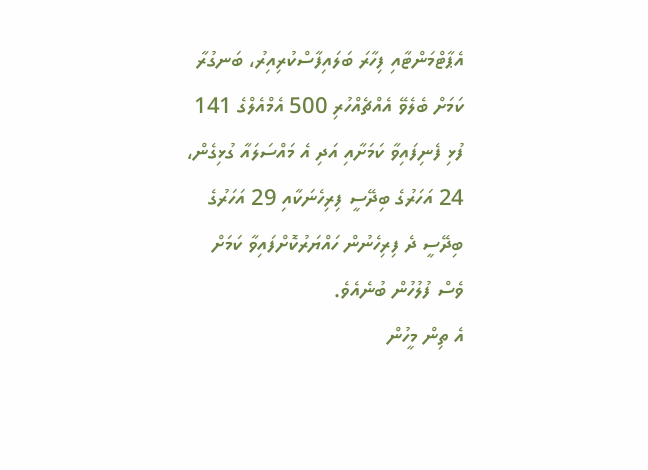އެޕާޓްމަންޓާއި ފިހާރަ ބަލައިފާސްކުރިއިރު، ބަނގުރާ ކަމަށް ބެލެވޭ އެއްޗެއްހުރި 500 އެމްއެލްގެ 141 ފުޅި ފެނިފައިވާ ކަމަށާއި އަދި އެ މައްސަލައާ ގުޅިގެން، 24 އަހަރުގެ ބިދޭސީ ފިރިހެނަކާއި 29 އަހަރުގެ ބިދޭސީ ދެ ފިރިހެނުން ހައްޔަރުކޮށްފައިވާ ކަމަށް ވެސް ފުލުހުން ބުނެއެވެ.
އެ ތިން މީހުން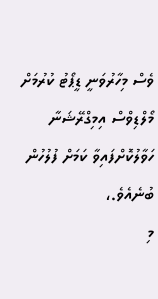ވެސް މިހާރުވަނީ ޑީޕޯޓު ކުރުމަށް މޯލްޑިވްސް އިމިގްރޭޝަނާ ހަވާލުކޮށްފައިވާ ކަމަށް ފުލުހުން ބުނެއެވެ.،
މި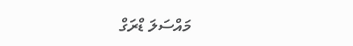މައްސަލަ ޑްރަގް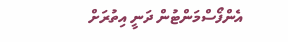އެންފޯސްމަންޓުން ދަނީ އިތުރަށް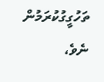ތަހުގީގުކުރަމުން ނެވެ،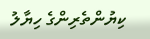ކިޔުންތެރިންގެ ހިޔާލު